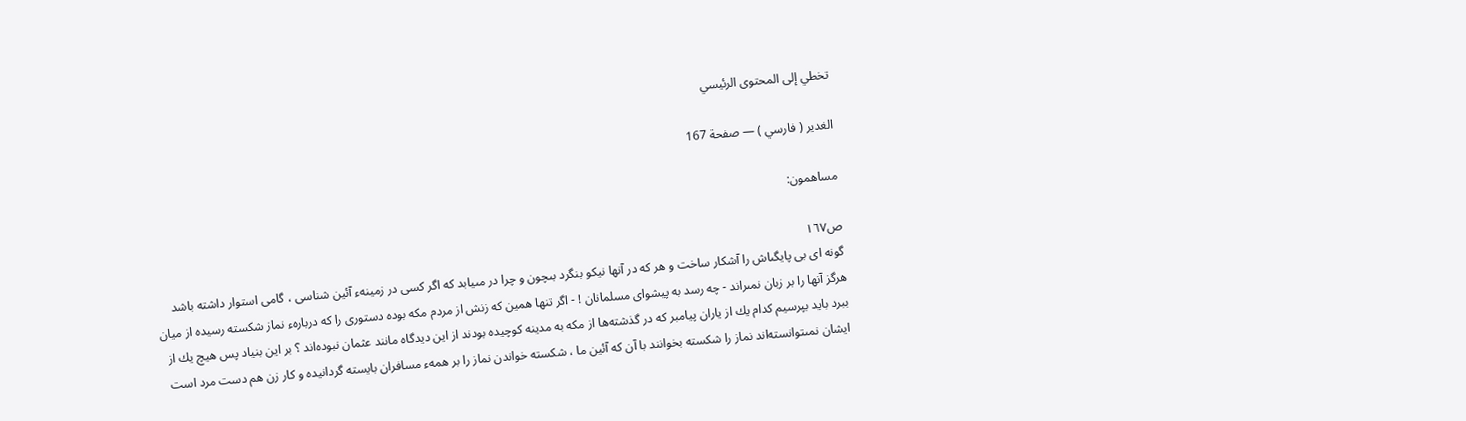تخطي إلى المحتوى الرئيسي

الغدير ( فارسي ) — صفحة 167

مساهمون:

ص١٦٧
گونه اى بى پايگىاش را آشكار ساخت و هر كه در آنها نيكو بنگرد بىچون و چرا در مىيابد كه اگر كسى در زمينهء آئين شناسى ، گامى استوار داشته باشد هرگز آنها را بر زبان نمىراند - چه رسد به پيشواى مسلمانان ! - اگر تنها همين كه زنش از مردم مكه بوده دستورى را كه دربارهء نماز شكسته رسيده از ميان ببرد بايد بپرسيم كدام يك از ياران پيامبر كه در گذشته‌ها از مكه به مدينه كوچيده بودند از اين ديدگاه مانند عثمان نبوده‌اند ؟ بر اين بنياد پس هيچ يك از ايشان نمىتوانسته‌اند نماز را شكسته بخوانند با آن كه آئين ما ، شكسته خواندن نماز را بر همهء مسافران بايسته گردانيده و كار زن هم دست مرد است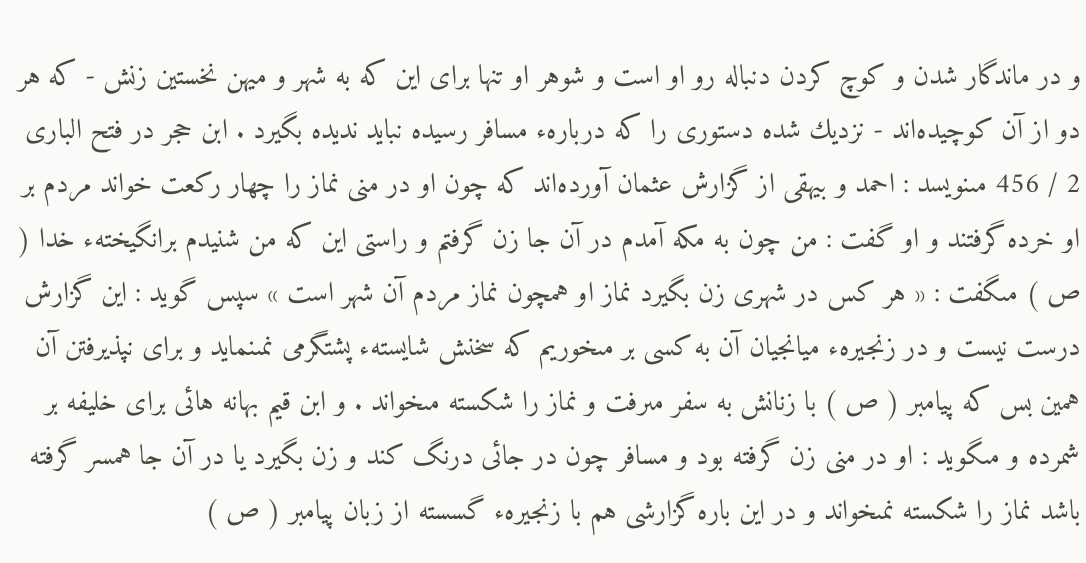و در ماندگار شدن و كوچ كردن دنباله رو او است و شوهر او تنها براى اين كه به شهر و ميهن نخستين زنش - كه هر دو از آن كوچيده‌اند - نزديك شده دستورى را كه دربارهء مسافر رسيده نبايد نديده بگيرد . ابن حجر در فتح البارى 2 / 456 مىنويسد : احمد و بيهقى از گزارش عثمان آورده‌اند كه چون او در منى نماز را چهار ركعت خواند مردم بر او خرده گرفتند و او گفت : من چون به مكه آمدم در آن جا زن گرفتم و راستى اين كه من شنيدم برانگيختهء خدا ( ص ) مىگفت : « هر كس در شهرى زن بگيرد نماز او همچون نماز مردم آن شهر است » سپس گويد : اين گزارش درست نيست و در زنجيرهء ميانجيان آن به كسى بر مىخوريم كه سخنش شايستهء پشتگرمى نمىنمايد و براى نپذيرفتن آن همين بس كه پيامبر ( ص ) با زنانش به سفر مىرفت و نماز را شكسته مىخواند . و ابن قيم بهانه هائى براى خليفه بر شمرده و مىگويد : او در منى زن گرفته بود و مسافر چون در جائى درنگ كند و زن بگيرد يا در آن جا همسر گرفته باشد نماز را شكسته نمىخواند و در اين باره گزارشى هم با زنجيرهء گسسته از زبان پيامبر ( ص )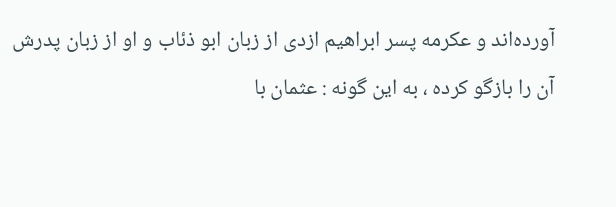آورده‌اند و عكرمه پسر ابراهيم ازدى از زبان ابو ذئاب و او از زبان پدرش آن را بازگو كرده ، به اين گونه : عثمان با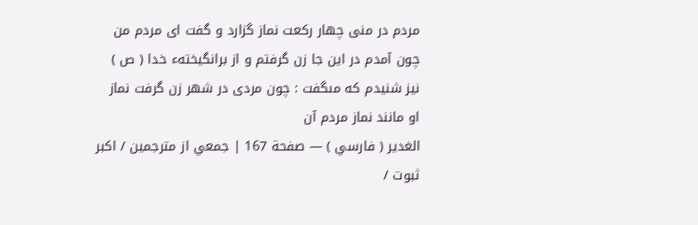مردم در منى چهار ركعت نماز گزارد و گفت اى مردم من چون آمدم در اين جا زن گرفتم و از برانگيختهء خدا ( ص ) نيز شنيدم كه مىگفت : چون مردى در شهر زن گرفت نماز او مانند نماز مردم آن
الغدير ( فارسي ) — صفحة 167 | جمعي از مترجمين / اكبر ثبوت /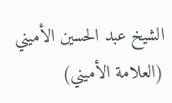الشيخ عبد الحسين الأميني (العلامة الأميني)